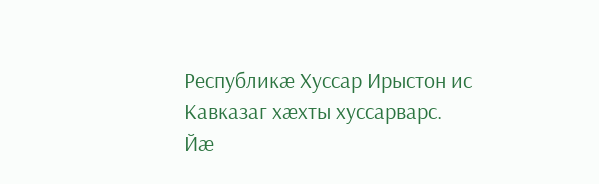Республикæ Хуссар Ирыстон ис Кавказаг хæхты хуссарварс.
Йæ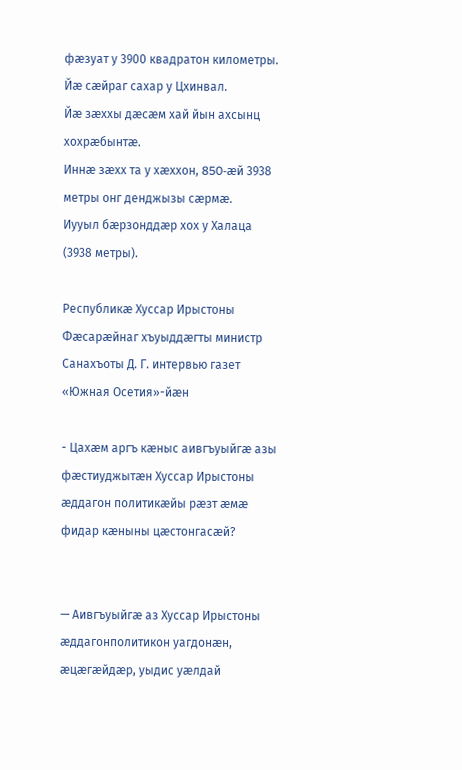фæзуат у 3900 квадратон километры. Йæ сæйраг сахар у Цхинвал.
Йæ зæххы дæсæм хай йын ахсынц хохрæбынтæ.
Иннæ зæхх та у хæххон, 850-æй 3938 метры онг денджызы сæрмæ.
Иууыл бæрзонддæр хох у Халаца (3938 метры).

Республикæ Хуссар Ирыстоны Фæсарæйнаг хъуыддæгты министр Санахъоты Д. Г. интервью газет «Южная Осетия»-йæн

- Цахæм аргъ кæныс аивгъуыйгæ азы фæстиуджытæн Хуссар Ирыстоны æддагон политикæйы рæзт æмæ фидар кæныны цæстонгасæй?


— Аивгъуыйгæ аз Хуссар Ирыстоны æддагонполитикон уагдонæн, æцæгæйдæр, уыдис уæлдай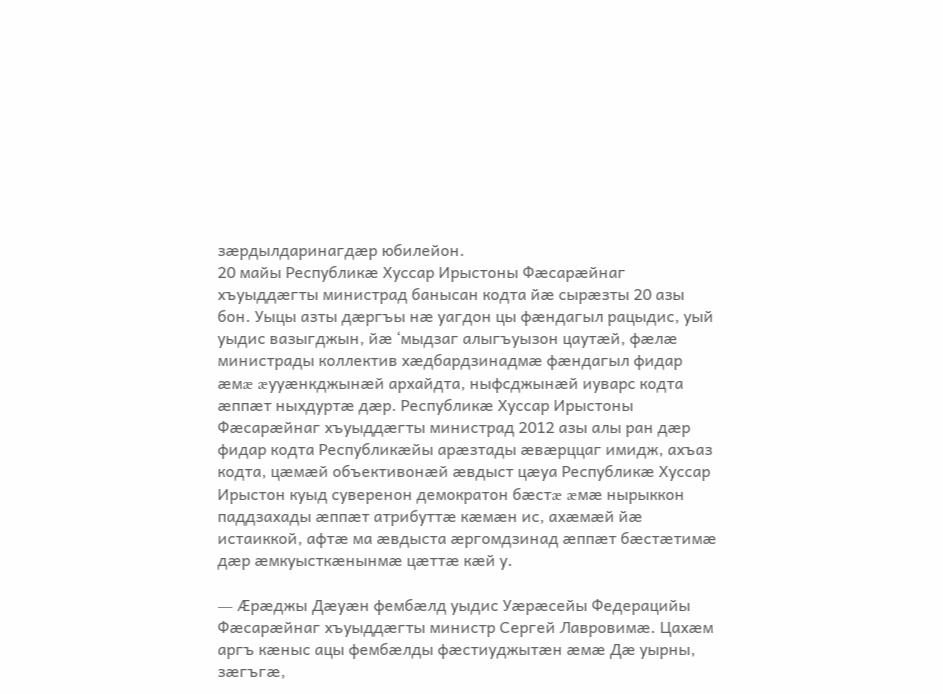зæрдылдаринагдæр юбилейон.
20 майы Республикæ Хуссар Ирыстоны Фæсарæйнаг хъуыддæгты министрад банысан кодта йæ сырæзты 20 азы бон. Уыцы азты дæргъы нæ уагдон цы фæндагыл рацыдис, уый уыдис вазыгджын, йæ ‘мыдзаг алыгъуызон цаутæй, фæлæ министрады коллектив хæдбардзинадмæ фæндагыл фидар æмæ æууæнкджынæй архайдта, ныфсджынæй иуварс кодта æппæт ныхдуртæ дæр. Республикæ Хуссар Ирыстоны Фæсарæйнаг хъуыддæгты министрад 2012 азы алы ран дæр фидар кодта Республикæйы арæзтады æвæрццаг имидж, ахъаз кодта, цæмæй объективонæй æвдыст цæуа Республикæ Хуссар Ирыстон куыд суверенон демократон бæстæ æмæ нырыккон паддзахады æппæт атрибуттæ кæмæн ис, ахæмæй йæ истаиккой, афтæ ма æвдыста æргомдзинад æппæт бæстæтимæ дæр æмкуысткæнынмæ цæттæ кæй у.

— Æрæджы Дæуæн фембæлд уыдис Уæрæсейы Федерацийы Фæсарæйнаг хъуыддæгты министр Сергей Лавровимæ. Цахæм аргъ кæныс ацы фембæлды фæстиуджытæн æмæ Дæ уырны, зæгъгæ,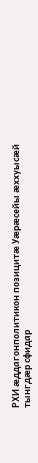РХИ æддагонполитикон позицитæ Уæрæсейы æххуысæй тынгдæр сфидар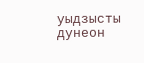уыдзысты дунеон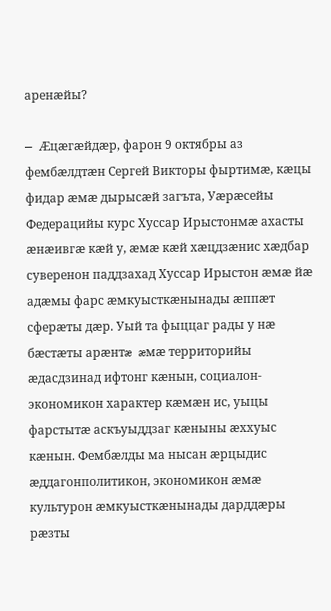аренæйы?

— Æцæгæйдæр, фарон 9 октябры аз фембæлдтæн Сергей Викторы фыртимæ, кæцы фидар æмæ дырысæй загъта, Уæрæсейы Федерацийы курс Хуссар Ирыстонмæ ахасты æнæивгæ кæй у, æмæ кæй хæцдзæнис хæдбар суверенон паддзахад Хуссар Ирыстон æмæ йæ адæмы фарс æмкуысткæнынады æппæт сферæты дæр. Уый та фыццаг рады у нæ бæстæты арæнтæ æмæ территорийы æдасдзинад ифтонг кæнын, социалон-экономикон характер кæмæн ис, уыцы фарстытæ аскъуыддзаг кæныны æххуыс кæнын. Фембæлды ма нысан æрцыдис æддагонполитикон, экономикон æмæ культурон æмкуысткæнынады дарддæры рæзты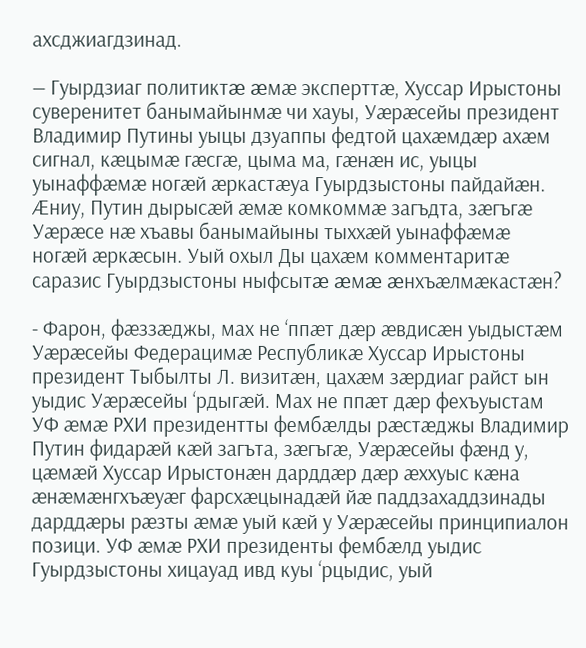ахсджиагдзинад.

— Гуырдзиаг политиктæ æмæ эксперттæ, Хуссар Ирыстоны суверенитет банымайынмæ чи хауы, Уæрæсейы президент Владимир Путины уыцы дзуаппы федтой цахæмдæр ахæм сигнал, кæцымæ гæсгæ, цыма ма, гæнæн ис, уыцы уынаффæмæ ногæй æркастæуа Гуырдзыстоны пайдайæн. Æниу, Путин дырысæй æмæ комкоммæ загъдта, зæгъгæ Уæрæсе нæ хъавы банымайыны тыххæй уынаффæмæ ногæй æркæсын. Уый охыл Ды цахæм комментаритæ саразис Гуырдзыстоны ныфсытæ æмæ æнхъæлмæкастæн?

- Фарон, фæззæджы, мах не ‘ппæт дæр æвдисæн уыдыстæм Уæрæсейы Федерацимæ Республикæ Хуссар Ирыстоны президент Тыбылты Л. визитæн, цахæм зæрдиаг райст ын уыдис Уæрæсейы ‘рдыгæй. Мах не ппæт дæр фехъуыстам УФ æмæ РХИ президентты фембæлды рæстæджы Владимир Путин фидарæй кæй загъта, зæгъгæ, Уæрæсейы фæнд у, цæмæй Хуссар Ирыстонæн дарддæр дæр æххуыс кæна æнæмæнгхъæуæг фарсхæцынадæй йæ паддзахаддзинады дарддæры рæзты æмæ уый кæй у Уæрæсейы принципиалон позици. УФ æмæ РХИ президенты фембæлд уыдис Гуырдзыстоны хицауад ивд куы ‘рцыдис, уый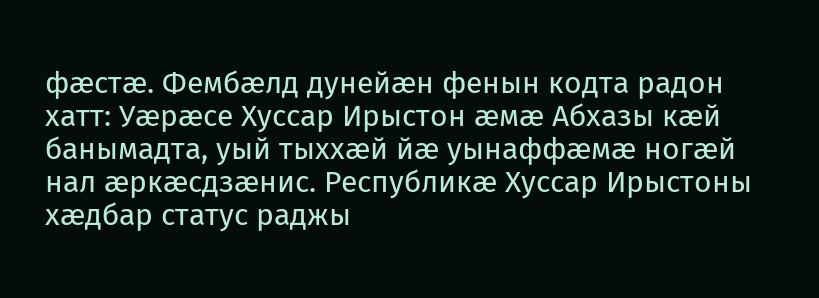фæстæ. Фембæлд дунейæн фенын кодта радон хатт: Уæрæсе Хуссар Ирыстон æмæ Абхазы кæй банымадта, уый тыххæй йæ уынаффæмæ ногæй нал æркæсдзæнис. Республикæ Хуссар Ирыстоны хæдбар статус раджы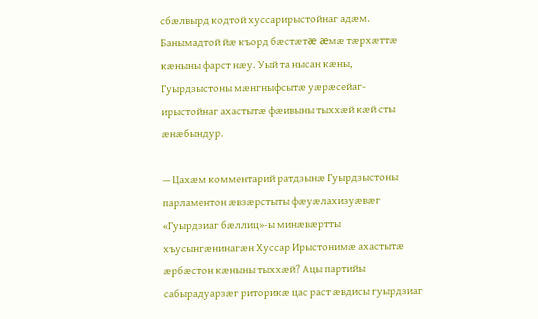сбæлвырд кодтой хуссарирыстойнаг адæм. Банымадтой йæ къорд бæстæтæ æмæ тæрхæттæ кæныны фарст нæу. Уый та нысан кæны, Гуырдзыстоны мæнгныфсытæ уæрæсейаг-ирыстойнаг ахастытæ фæивыны тыххæй кæй сты æнæбындур.

— Цахæм комментарий ратдзынæ Гуырдзыстоны парламентон æвзæрстыты фæуæлахизуæвæг «Гуырдзиаг бæллиц»-ы минæвæртты хъусынгæнинагæн Хуссар Ирыстонимæ ахастытæ æрбæстон кæныны тыххæй? Ацы партийы сабырадуарзæг риторикæ цас раст æвдисы гуырдзиаг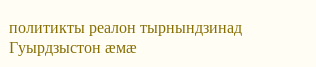политикты реалон тырнындзинад Гуырдзыстон æмæ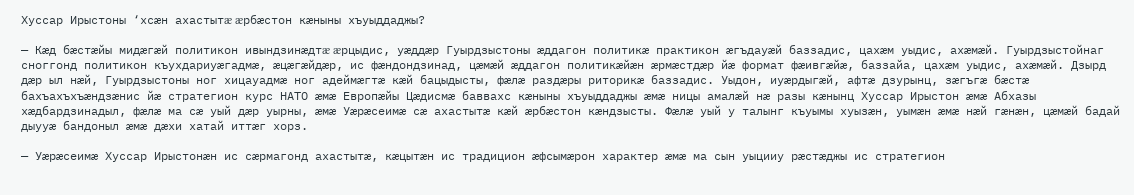Хуссар Ирыстоны ‘хсæн ахастытæ æрбæстон кæныны хъуыддаджы?

— Кæд бæстæйы мидæгæй политикон ивындзинæдтæ æрцыдис, уæддæр Гуырдзыстоны æддагон политикæ практикон æгъдауæй баззадис, цахæм уыдис, ахæмæй. Гуырдзыстойнаг сноггонд политикон къухдариуæгадмæ, æцæгæйдæр, ис фæндондзинад, цæмæй æддагон политикæйæн æрмæстдæр йæ формат фæивгæйæ, баззайа, цахæм уыдис, ахæмæй. Дзырд дæр ыл нæй, Гуырдзыстоны ног хицауадмæ ног адеймæгтæ кæй бацыдысты, фæлæ раздæры риторикæ баззадис. Уыдон, иуæрдыгæй, афтæ дзурынц, зæгъгæ бæстæ бахъахъхъæндзæнис йæ стратегион курс НАТО æмæ Европæйы Цæдисмæ баввахс кæныны хъуыддаджы æмæ ницы амалæй нæ разы кæнынц Хуссар Ирыстон æмæ Абхазы хæдбардзинадыл, фæлæ ма сæ уый дæр уырны, æмæ Уæрæсеимæ сæ ахастытæ кæй æрбæстон кæндзысты. Фæлæ уый у талынг къуымы хуызæн, уымæн æмæ нæй гæнæн, цæмæй бадай дыууæ бандоныл æмæ дæхи хатай иттæг хорз.

— Уæрæсеимæ Хуссар Ирыстонæн ис сæрмагонд ахастытæ, кæцытæн ис традицион æфсымæрон характер æмæ ма сын уыцииу рæстæджы ис стратегион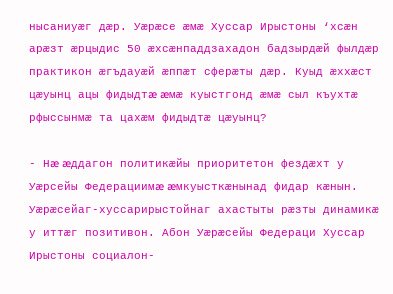нысаниуæг дæр. Уæрæсе æмæ Хуссар Ирыстоны ‘хсæн арæзт æрцыдис 50 æхсæнпаддзахадон бадзырдæй фылдæр практикон æгъдауæй æппæт сферæты дæр. Куыд æххæст цæуынц ацы фидыдтæ æмæ куыстгонд æмæ сыл къухтæ рфыссынмæ та цахæм фидыдтæ цæуынц?

- Нæ æддагон политикæйы приоритетон фездæхт у Уæрсейы Федерациимæ æмкуысткæнынад фидар кæнын. Уæрæсейаг-хуссарирыстойнаг ахастыты рæзты динамикæ у иттæг позитивон. Абон Уæрæсейы Федераци Хуссар Ирыстоны социалон-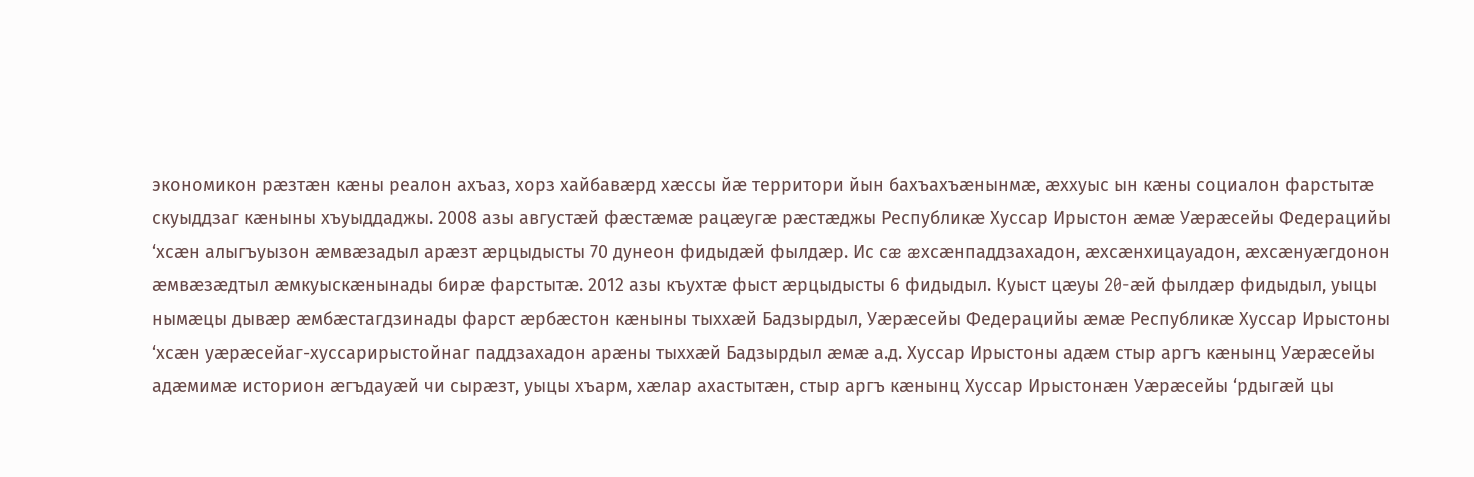экономикон рæзтæн кæны реалон ахъаз, хорз хайбавæрд хæссы йæ территори йын бахъахъæнынмæ, æххуыс ын кæны социалон фарстытæ скуыддзаг кæныны хъуыддаджы. 2008 азы августæй фæстæмæ рацæугæ рæстæджы Республикæ Хуссар Ирыстон æмæ Уæрæсейы Федерацийы ‘хсæн алыгъуызон æмвæзадыл арæзт æрцыдысты 70 дунеон фидыдæй фылдæр. Ис сæ æхсæнпаддзахадон, æхсæнхицауадон, æхсæнуæгдонон æмвæзæдтыл æмкуыскæнынады бирæ фарстытæ. 2012 азы къухтæ фыст æрцыдысты 6 фидыдыл. Куыст цæуы 20-æй фылдæр фидыдыл, уыцы нымæцы дывæр æмбæстагдзинады фарст æрбæстон кæныны тыххæй Бадзырдыл, Уæрæсейы Федерацийы æмæ Республикæ Хуссар Ирыстоны ‘хсæн уæрæсейаг-хуссарирыстойнаг паддзахадон арæны тыххæй Бадзырдыл æмæ а.д. Хуссар Ирыстоны адæм стыр аргъ кæнынц Уæрæсейы адæмимæ историон æгъдауæй чи сырæзт, уыцы хъарм, хæлар ахастытæн, стыр аргъ кæнынц Хуссар Ирыстонæн Уæрæсейы ‘рдыгæй цы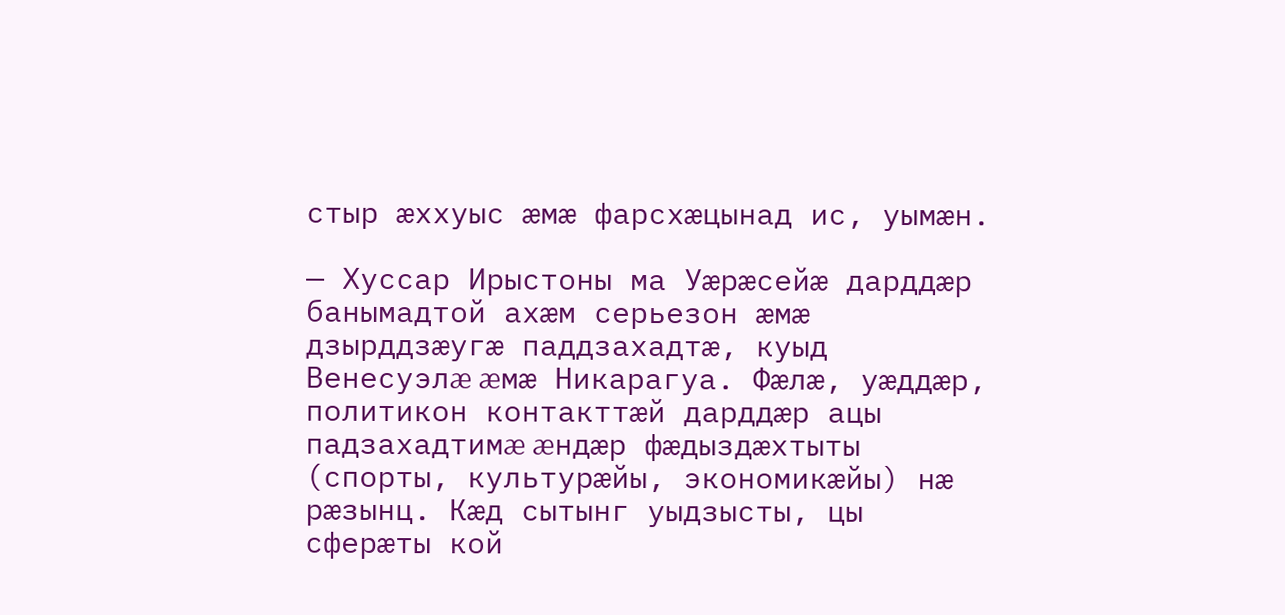стыр æххуыс æмæ фарсхæцынад ис, уымæн.

— Хуссар Ирыстоны ма Уæрæсейæ дарддæр банымадтой ахæм серьезон æмæ дзырддзæугæ паддзахадтæ, куыд Венесуэлæ æмæ Никарагуа. Фæлæ, уæддæр, политикон контакттæй дарддæр ацы падзахадтимæ æндæр фæдыздæхтыты (спорты, культурæйы, экономикæйы) нæ рæзынц. Кæд сытынг уыдзысты, цы сферæты кой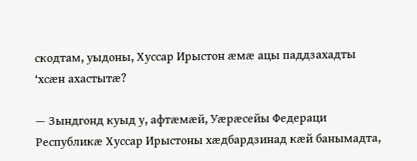скодтам, уыдоны, Хуссар Ирыстон æмæ ацы паддзахадты ‘хсæн ахастытæ?

— Зындгонд куыд у, афтæмæй, Уæрæсейы Федераци Республикæ Хуссар Ирыстоны хæдбардзинад кæй банымадта,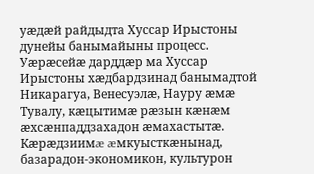уæдæй райдыдта Хуссар Ирыстоны дунейы банымайыны процесс. Уæрæсейæ дарддæр ма Хуссар Ирыстоны хæдбардзинад банымадтой Никарагуа, Венесуэлæ, Науру æмæ Тувалу, кæцытимæ рæзын кæнæм æхсæнпаддзахадон æмахастытæ. Кæрæдзиимæ æмкуысткæнынад, базарадон-экономикон, культурон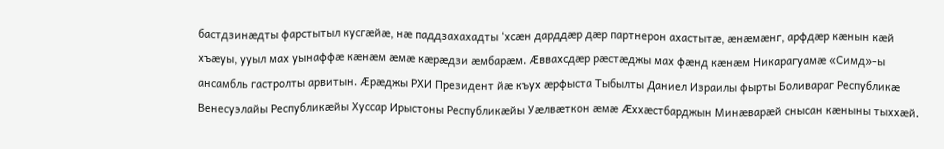бастдзинæдты фарстытыл кусгæйæ, нæ паддзахахадты ‘хсæн дарддæр дæр партнерон ахастытæ, æнæмæнг, арфдæр кæнын кæй хъæуы, ууыл мах уынаффæ кæнæм æмæ кæрæдзи æмбарæм. Æввахсдæр рæстæджы мах фæнд кæнæм Никарагуамæ «Симд»-ы ансамбль гастролты арвитын. Æрæджы РХИ Президент йæ къух æрфыста Тыбылты Даниел Израилы фырты Боливараг Республикæ Венесуэлайы Республикæйы Хуссар Ирыстоны Республикæйы Уæлвæткон æмæ Æххæстбарджын Минæварæй снысан кæныны тыххæй.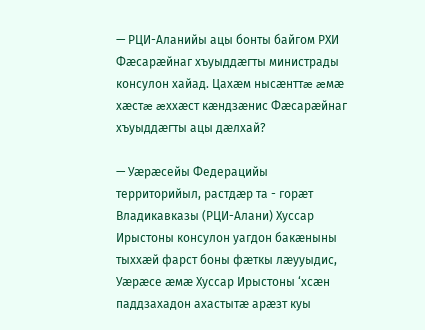— РЦИ-Аланийы ацы бонты байгом РХИ Фæсарæйнаг хъуыддæгты министрады консулон хайад. Цахæм нысæнттæ æмæ хæстæ æххæст кæндзæнис Фæсарæйнаг хъуыддæгты ацы дæлхай?

— Уæрæсейы Федерацийы территорийыл, растдæр та - горæт Владикавказы (РЦИ-Алани) Хуссар Ирыстоны консулон уагдон бакæныны тыххæй фарст боны фæткы лæууыдис, Уæрæсе æмæ Хуссар Ирыстоны ‘хсæн паддзахадон ахастытæ арæзт куы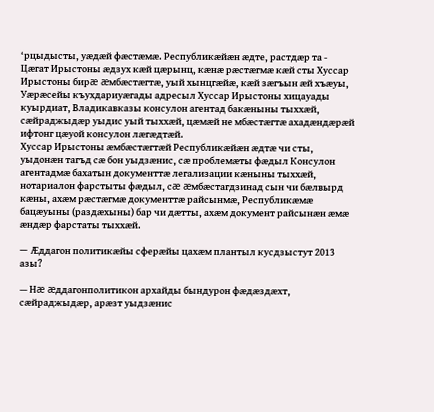‘рцыдысты, уæдæй фæстæмæ. Республикæйæн æдте, растдæр та - Цæгат Ирыстоны æдзух кæй цæрынц, кæнæ рæстæгмæ кæй сты Хуссар Ирыстоны бирæ æмбæстæгтæ, уый хынцгæйæ, кæй зæгъын æй хъæуы, Уæрæсейы къухдариуæгады адресыл Хуссар Ирыстоны хицауады куырдиат, Владикавказы консулон агентад бакæныны тыххæй, сæйраджыдæр уыдис уый тыххæй, цæмæй не мбæстæгтæ ахадæндæрæй ифтонг цæуой консулон лæгæдтæй.
Хуссар Ирыстоны æмбæстæгтæй Республикæйæн æдтæ чи сты, уыдонæн тагъд сæ бон уыдзæнис, сæ проблемæты фæдыл Консулон агентадмæ бахатын документтæ легализации кæныны тыххæй, нотариалон фарстыты фæдыл, сæ æмбæстагдзинад сын чи бæлвырд кæны, ахæм рæстæгмæ документтæ райсынмæ, Республикæмæ бацæуыны (раздæхыны) бар чи дæтты, ахæм документ райсынæн æмæ æндæр фарстаты тыххæй.

— Æддагон политикæйы сферæйы цахæм плантыл кусдзыстут 2013 азы?

— Нæ æддагонполитикон архайды бындурон фæдæздæхт, сæйраджыдæр, арæзт уыдзæнис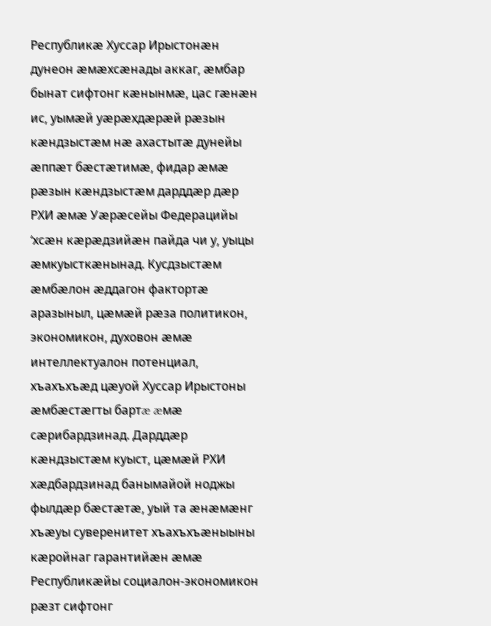Республикæ Хуссар Ирыстонæн дунеон æмæхсæнады аккаг, æмбар бынат сифтонг кæнынмæ, цас гæнæн ис, уымæй уæрæхдæрæй рæзын кæндзыстæм нæ ахастытæ дунейы æппæт бæстæтимæ, фидар æмæ рæзын кæндзыстæм дарддæр дæр РХИ æмæ Уæрæсейы Федерацийы ‘хсæн кæрæдзийæн пайда чи у, уыцы æмкуысткæнынад. Кусдзыстæм æмбæлон æддагон фактортæ аразыныл, цæмæй рæза политикон, экономикон, духовон æмæ интеллектуалон потенциал, хъахъхъæд цæуой Хуссар Ирыстоны æмбæстæгты бартæ æмæ сæрибардзинад. Дарддæр кæндзыстæм куыст, цæмæй РХИ хæдбардзинад банымайой ноджы фылдæр бæстæтæ, уый та æнæмæнг хъæуы суверенитет хъахъхъæныыны кæройнаг гарантийæн æмæ Республикæйы социалон-экономикон рæзт сифтонг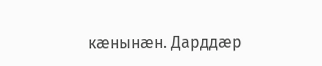кæнынæн. Дарддæр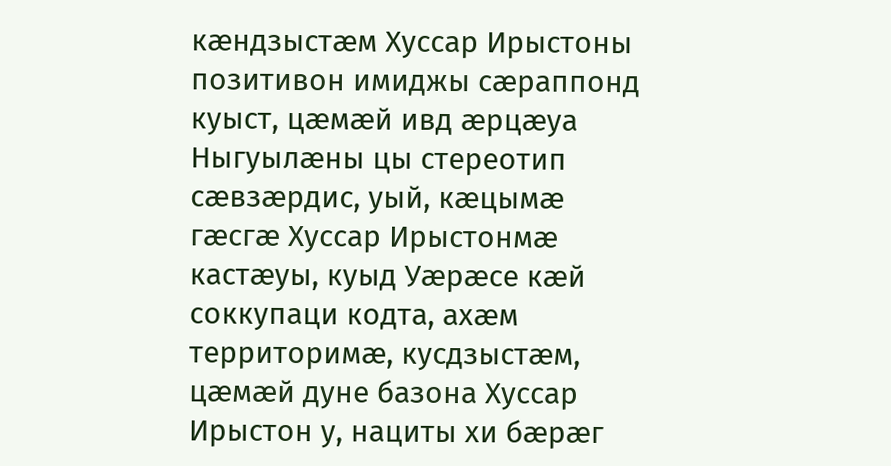кæндзыстæм Хуссар Ирыстоны позитивон имиджы сæраппонд куыст, цæмæй ивд æрцæуа Ныгуылæны цы стереотип сæвзæрдис, уый, кæцымæ гæсгæ Хуссар Ирыстонмæ кастæуы, куыд Уæрæсе кæй соккупаци кодта, ахæм территоримæ, кусдзыстæм, цæмæй дуне базона Хуссар Ирыстон у, нациты хи бæрæг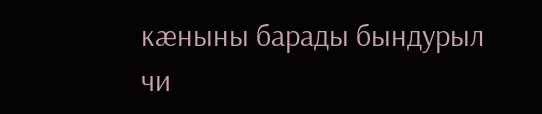кæныны барады бындурыл чи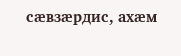сæвзæрдис, ахæм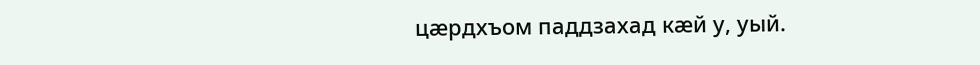цæрдхъом паддзахад кæй у, уый.